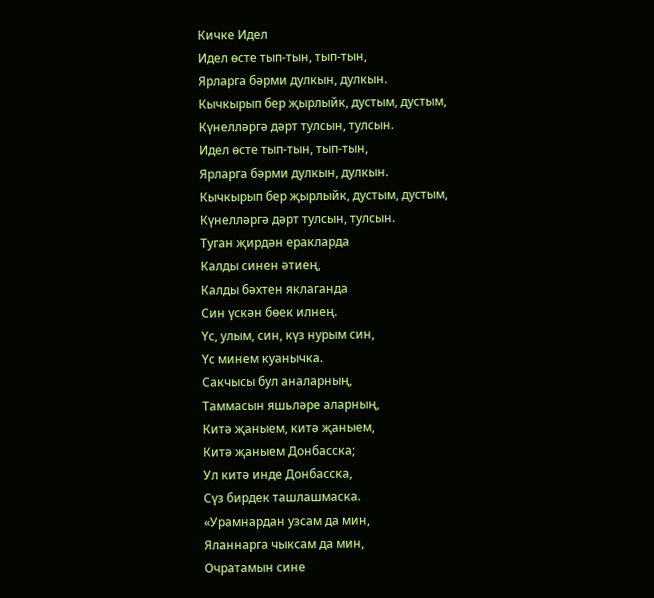Кичке Идел
Идел өсте тып-тын, тып-тын,
Ярларга бәрми дулкын, дулкын.
Кычкырып бер җырлыйк, дустым, дустым,
Күнелләргә дәрт тулсын, тулсын.
Идел өсте тып-тын, тып-тын,
Ярларга бәрми дулкын, дулкын.
Кычкырып бер җырлыйк, дустым, дустым,
Күнелләргә дәрт тулсын, тулсын.
Туган җирдән еракларда
Калды синен әтиең,
Калды бәхтен яклаганда
Син үскән бөек илнең.
Үс, улым, син, күз нурым син,
Үс минем куанычка.
Сакчысы бул аналарның,
Таммасын яшьләре аларның,
Китә җаныем, китә җаныем,
Китә җаныем Донбасска;
Ул китә инде Донбасска,
Сүз бирдек ташлашмаска.
«Урамнардан узсам да мин,
Яланнарга чыксам да мин,
Очратамын сине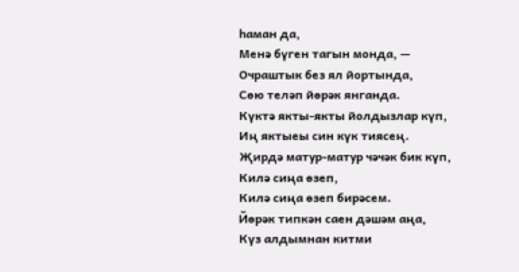һаман да,
Менә бүген тагын монда, —
Очраштык без ял йортында,
Сөю теләп йөрәк янганда.
Күктә якты-якты йолдызлар күп,
Иң яктыеы син күк тиясең.
Җирдә матур-матур чәчәк бик күп,
Килә сиңа өзеп,
Килә сиңа өзеп бирәсем.
Йөрәк типкән саен дәшәм аңа,
Күз алдымнан китми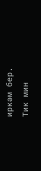иркәм бер.
Тик мин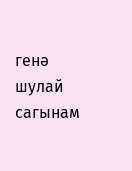генә шулай сагынам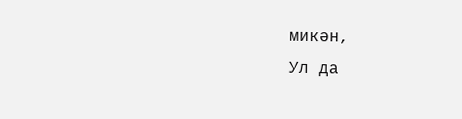микән,
Ул да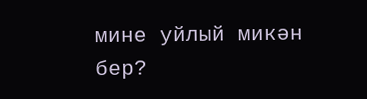мине уйлый микән бер?